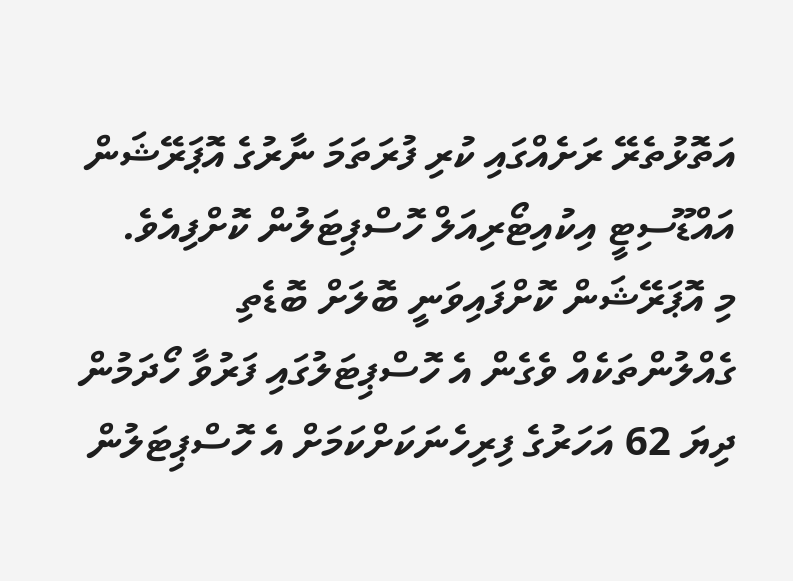އަތޮޅުތެރޭ ރަށެއްގައި ކުރި ފުރަތަމަ ނާރުގެ އޮޕަރޭޝަން އައްޑޫސިޓީ އިކުއިޓޯރިއަލް ހޮސްޕިޓަލުން ކޮށްފިއެވެ.
މި އޮޕަރޭޝަން ކޮށްފައިވަނީ ބޮލަށް ބޮޑެތި ގެއްލުންތަކެއް ވެގެން އެ ހޮސްޕިޓަލުގައި ފަރުވާ ހޯދަމުން ދިޔަ 62 އަހަރުގެ ފިރިހެނަކަށްކަމަށް އެ ހޮސްޕިޓަލުން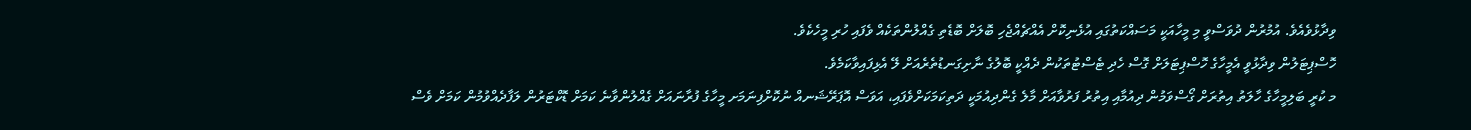ވިދާޅުވެއެވެ. އުމުރުން ދުވަސްވީ މި މީހާއަކީ މަސައްކަތުގައި އުޅެނިކޮށް އެއްޗެއްޖެހި ބޮލަށް ބޮޑެތި ގެއްލުންތަކެއް ވެފައި ހުރި މީހެކެވެ.
ހޮސްޕިޓަލުން ވިދާޅުވީ އެމީހާގެ ހޮސްޕިޓަލަށް ގޮސް ހެދި ޓެސްޓުތަކުން ދެއްކީ ބޮލުގެ ނާށިގަނޑުތެރެއަށް ލޭ އެޅިފައިވާކަމެވެ.
މ ކުރީ ބަލިމީހާގެ ހާލަތު އިތުރަށް ގޯސްވަމުން ދިއުމާއި އިތުރު ފަރުވާއަށް މާލެ ގެންދިއުމަކީ ދަތިކަމަކަށްވެފައި، އަވަސް އޮޕަރޭޝަނއް ނުކޮށްފިނަމަށ މީހާގެ ފުރާނައަށް ގެއްލުންވާނެ ކަމަށް ޑޮކްޓަރުން ލަފާދެއްވުމުން ކަމަށް ވެސް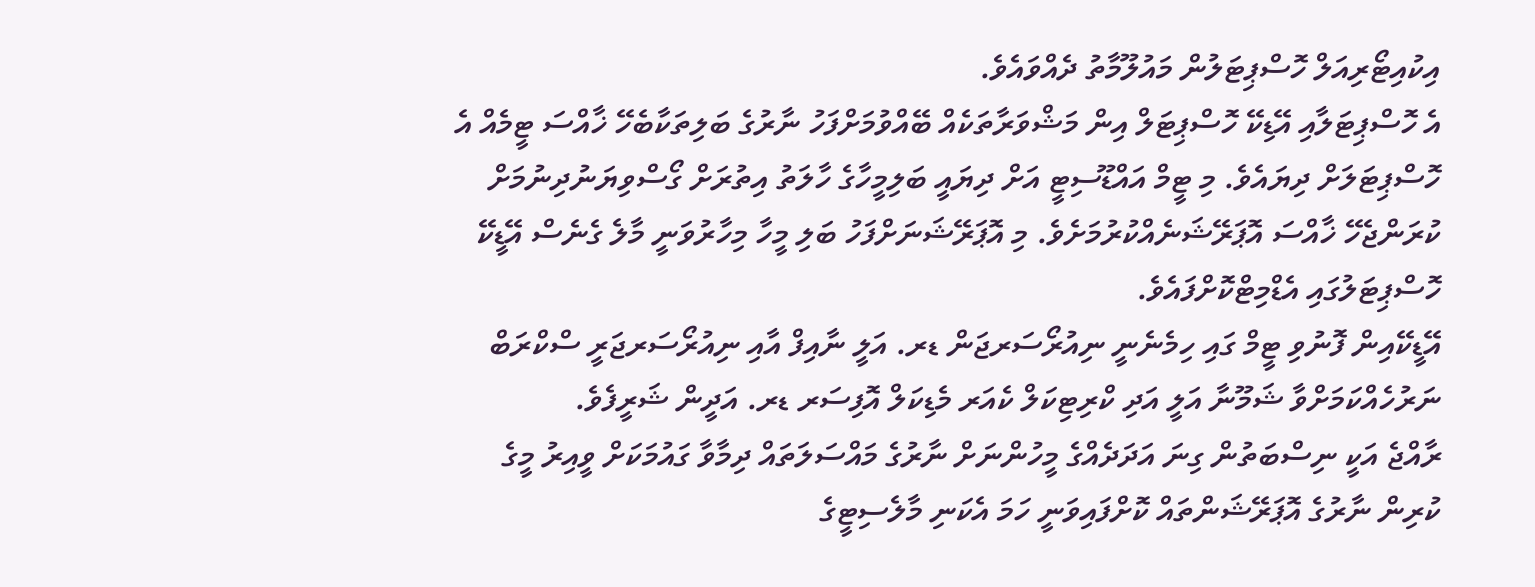އިކުއިޓޯރިއަލް ހޮސްޕިޓަލުން މައުލޫމާތު ދެއްވައެވެ.
އެ ހޮސްޕިޓަލާއި އޭޑިކޭ ހޮސްޕިޓަލް އިން މަޝްވަރާތަކެއް ބޭއްވުމަށްފަހު ނާރުގެ ބަލިތަކާބެހޭ ޚާއްސަ ޓީމެއް އެ ހޮސްޕިޓަލަށް ދިޔައެވެ. މި ޓީމް އައްޑޫސިޓީ އަށް ދިޔައީ ބަލިމީހާގެ ހާލަތު އިތުރަށް ގޯސްވިޔަނުދިނުމަށް ކުރަންޖެހޭ ޚާއްސަ އޮޕަރޭޝަނެއްކުރުމަށެވެ. މި އޮޕަރޭޝަނަށްފަހު ބަލި މީހާ މިހާރުވަނީ މާލެ ގެނެސް އޭޑީކޭ ހޮސްޕިޓަލުގައި އެޑްމިޓްކޮށްފައެވެ.
އޭޑީކޭއިން ފޮނުވި ޓީމް ގައި ހިމެނެނީ ނިއުރޯސަރޖަން ޑރ. އަލީ ނާއިފް އާއި ނިއުރޯސަރޖަރީ ސްކްރަބް ނަރުހެއްކަމަށްވާ ޝަމޫނާ އަލީ އަދި ކްރިޓިކަލް ކެއަރ މެޑިކަލް އޮފިސަރ ޑރ. އަދީން ޝަރީފެވެ.
ރާއްޖެ އަކީ ނިސްބަތުން ގިނަ އަދަދެއްގެ މީހުންނަށް ނާރުގެ މައްސަލަތައް ދިމާވާ ގައުމަކަށް ވީއިރު މީގެ ކުރިން ނާރުގެ އޮޕަރޭޝަންތައް ކޮށްފައިވަނީ ހަމަ އެކަނި މާލެސިޓީގެ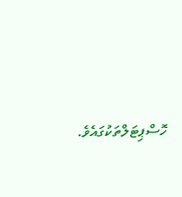ހޮސްޕިޓަލްތަކުގައެވެ.